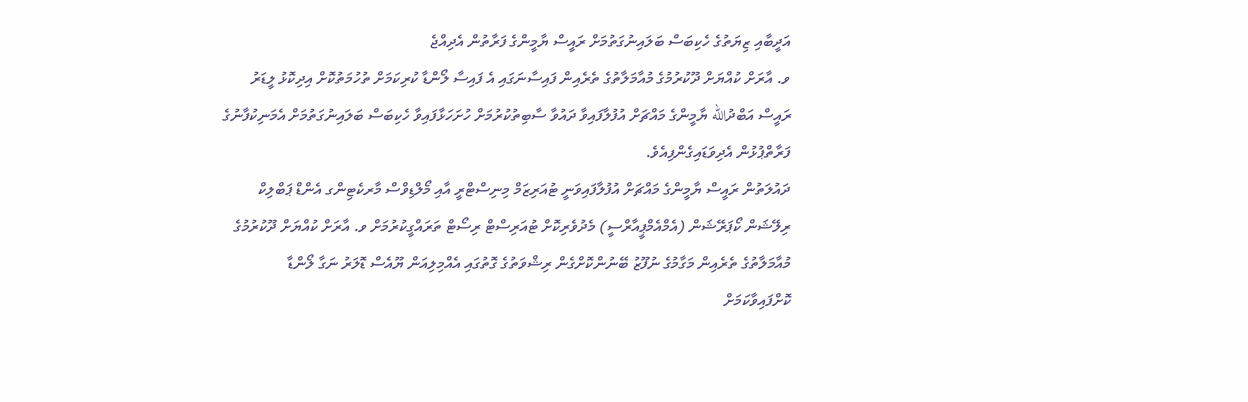އަދީބާއި ޒިޔަތުގެ ހެކިބަސް ބަލައިނުގަތުމަށް ރައީސް ޔާމީންގެ ފަރާތުން އެދިއްޖެ
ވ. އާރަށް ކުއްޔަށް ދޫކުރުމުގެ މުއާމަލާތުގެ ތެރެއިން ފައިސާނަގައި އެ ފައިސާ ލޯންޑާ ކުރިކަމަށް ތުހުމަތުކޮށް އިދިކޮޅު ލީޑަރު ރައީސް އަބްދުالله ޔާމީންގެ މައްޗަށް އުފުލާފައިވާ ދައުވާ ސާބިތުކުރުމަށް ހުށަހަޅާފައިވާ ހެކިބަސް ބަލައިނުގަތުމަށް އެމަނިކުފާނުގެ ފަރާތްޕުޅުން އެދިވަޑައިގެންފިއެވެ.
ދައުލަތުން ރައީސް ޔާމީންގެ މައްޗަށް އުފުލާފައިވަނީ ޓުއަރިޒަމް މިނިސްޓްރީ އާއި މޯލްޑިވްސް މާރކެޓިންގ އެންޑް ޕަބްލިކް ރިލޭޝަން ކޯޕަރޭޝަން (އެމްއެމްޕީއާރްސީ) މެދުވެރިކޮށް ޓުއަރިސްޓް ރިސޯޓް ތަރައްގީކުރުމަށް ވ. އާރަށް ކުއްޔަށް ދޫކުރުމުގެ މުއާމަލާތުގެ ތެރެއިން މަގާމުގެ ނުފޫޒު ބޭނުންކޮށްގެން ރިޝްވަތުގެ ގޮތުގައި އެއްމިލިއަން ޔޫއެސް ޑޮލަރު ނަގާ ލޯންޑާ ކޮށްފައިވާކަމަށް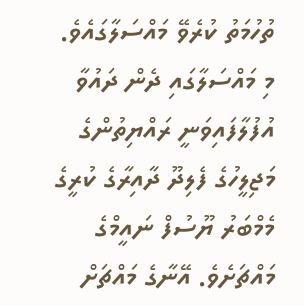ތުހުމަތު ކުރެވޭ މައްސަލާގައެވެ.
މި މައްސަލާގައި ދެން ދައުވާ އުފުލާފައިވަނީ ރައްޔިތުންގެ މަޖިލީހުގެ ފެލިދޫ ދާއިރާގެ ކުރީގެ މެމްބަރު ޔޫސުފް ނައީމްގެ މައްޗަށެވެ. އޭނާގެ މައްޗަށް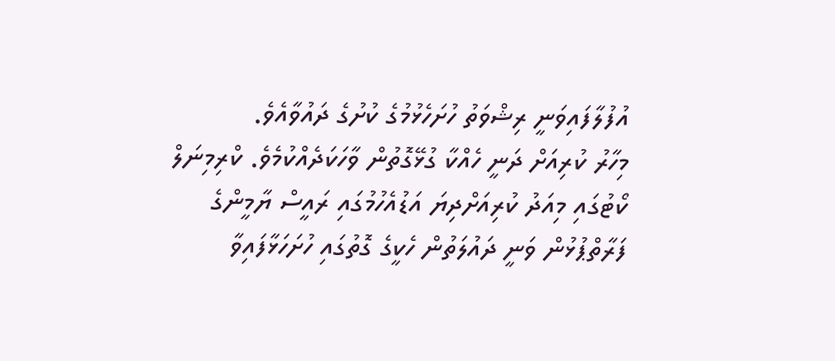އުފުލާފައިވަނީ ރިޝްވަތު ހުށަހެޅުމުގެ ކުށުގެ ދައުވާއެވެ.
މިހާރު ކުރިއަށް ދަނީ ހެއްކާ ގުޅޭގޮތުން ވާހަކަދެއްކުމެވެ. ކްރިމިނަލް ކޯޓުގައި މިއަދު ކުރިއަށްދިޔަ އަޑުއެހުމުގައި ރައީސް ޔާމީންގެ ފަރާތްޕުޅުން ވަނީ ދައުލަތުން ހެކީގެ ގޮތުގައި ހުށަހަޅާފައިވާ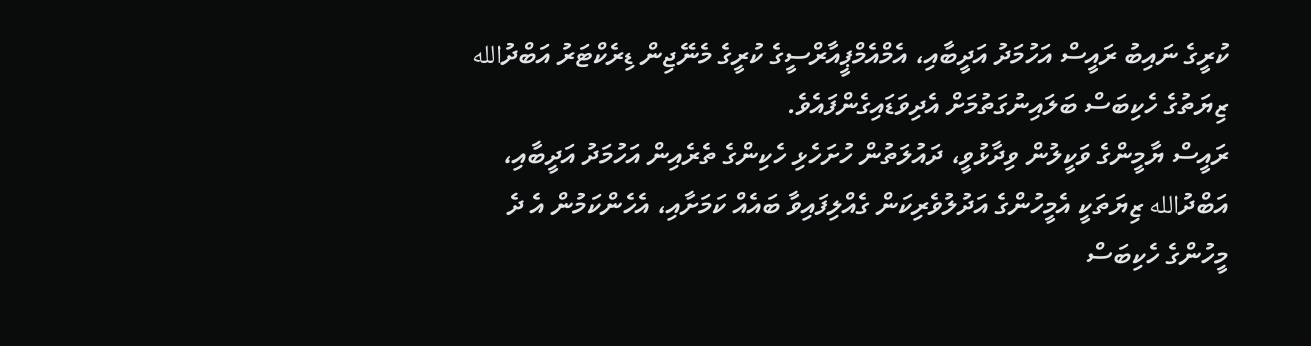ކުރީގެ ނައިބު ރައީސް އަހުމަދު އަދީބާއި، އެމްއެމްޕީއާރްސީގެ ކުރީގެ މެނޭޖިން ޑިރެކްޓަރު އަބްދުالله ޒިޔަތުގެ ހެކިބަސް ބަލައިނުގަތުމަށް އެދިވަޑައިގެންފައެވެ.
ރައީސް ޔާމީންގެ ވަކީލުން ވިދާޅުވީ، ދައުލަތުން ހުށަހެޅި ހެކިންގެ ތެރެއިން އަހުމަދު އަދީބާއި، އަބްދުالله ޒިޔަތަކީ އެމީހުންގެ އަދުލުވެރިކަން ގެއްލިފައިވާ ބައެއް ކަމަށާއި، އެހެންކަމުން އެ ދެ މީހުންގެ ހެކިބަސް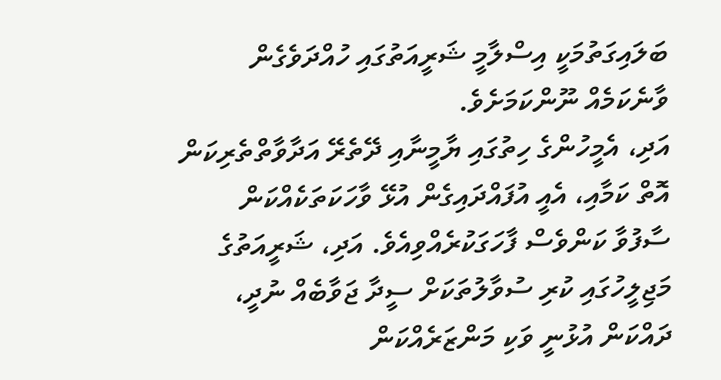ބަލައިގަތުމަކީ އިސްލާމީ ޝަރީއަތުގައި ހުއްދަވެގެން ވާނެކަމެއް ނޫންކަމަށެވެ.
އަދި، އެމީހުންގެ ހިތުގައި ޔާމީނާއި ދޭތެރޭ އަދާވާތްތެރިކަން އޮތް ކަމާއި، އެއީ އުފައްދައިގެން އުޅޭ ވާހަކަތަކެއްކަން ސާފުވާ ކަންވެސް ފާހަގަކުރެއްވިއެވެ. އަދި، ޝަރީއަތުގެ މަޖިލީހުގައި ކުރި ސުވާލުތަކަށް ސީދާ ޖަވާބެއް ނުދީ، ދައްކަން އުޅުނީ ވަކި މަންޒަރެއްކަން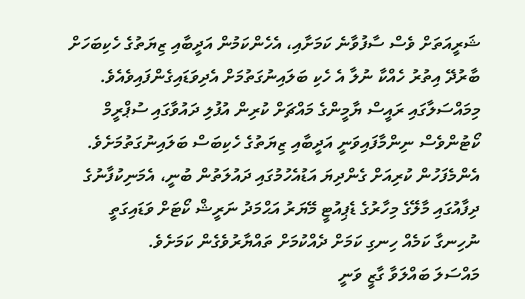ޝަރީއަތަށް ވެސް ސާފުވާނެ ކަމަށާއި، އެހެންކަމުން އަދީބާއި ޒިޔަތުގެ ހެކިބަހަށް ބާރުދޭ އިތުރު ހެއްކާ ނުލާ އެ ހެކި ބަލައިނުގަތުމަށް އެދިވަޑައިގެންފައިވެއެވެ.
މިމައްސަލާގައި ރައީސް ޔާމީންގެ މައްޗަށް ކުރިން އުފުލި ދައުވާގައި ސުޕްރީމް ކޯޓުންވެސް ނިންމާފައިވަނީ އަދީބާއި ޒިޔަތުގެ ހެކިބަސް ބަލައިނުގަތުމަށެވެ.
އެންމެފަހުން ކުރިއަށް ގެންދިޔަ އަޑުއެހުމުގައި ދައުލަތުން ބުނީ، އެމަނިކުފާނުގެ ދިފާއުގައި މާލޭގެ މިހާރުގެ ޑެޕިއުޓީ މޭޔަރު އަޙްމަދު ނަރީޝް ކޯޓަށް ވަޑައިގަތީ ނުހިނގާ ކަމެއް ހިނގި ކަމަށް ދެއްކުމަށް ތައްޔާރުވެގެން ކަމަށެވެ.
މައްސަލަ ބައްލަވާ ގާޒީ ވަނީ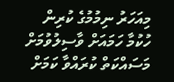މިއަހަރު ނިމުމުގެ ކުރިން ހުކުމާ ހަމައަށް ވާސިލުވުމަށް މަސައްކަތް ކުރައްވާ ކަމަށް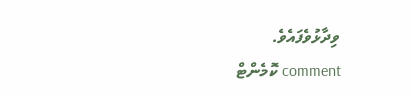ވިދާޅުވެފައެވެ.
comment ކޮމެންޓް